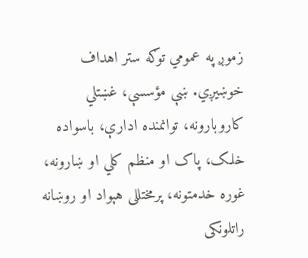زموږ په عمومي توګه ستر اهداف خوښيږي. ښې مؤسسې، غښتلي کاروبارونه، توانمنده ادارې، باسواده خلک، پاک او منظم کلي او ښارونه، غوره خدمتونه، پرمختللی هېواد او روښانه راتلونکی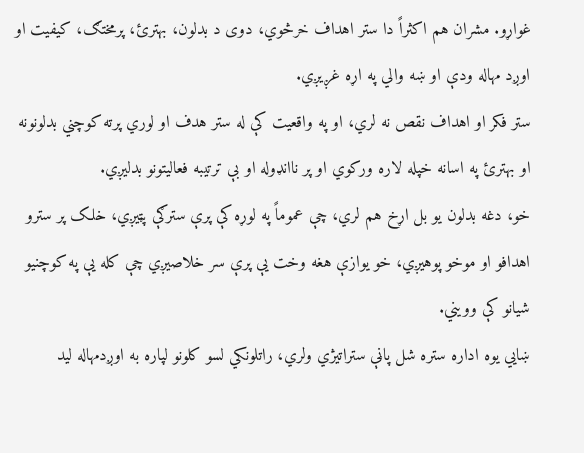غواړو. مشران هم اکثراً دا ستر اهداف خرڅوي، دوی د بدلون، بهترئ، پرمختګ، کيفيت او اوږد مهاله ودې او ښه والي په اړه غږيږي.
ستر فکر او اهداف نقص نه لري، او په واقعيت کې له ستر هدف او لوري پرته کوچني بدلونونه او بهترئ په اسانه خپله لاره ورکوي او پر ناانډوله او بې ترتيبه فعاليتونو بدليږي.
خو، دغه بدلون يو بل اړخ هم لري، چې عموماً په لوړه کې پرې سترګې پټيږي، خلک پر سترو اهدافو او موخو پوهيږي، خو يوازې هغه وخت يې پرې سر خلاصيږي چې کله يې په کوچنيو شيانو کې وويني.
ښايي يوه اداره ستره شل پاڼې ستراتيژي ولري، راتلونکي لسو کلونو لپاره به اوږدمهاله ليد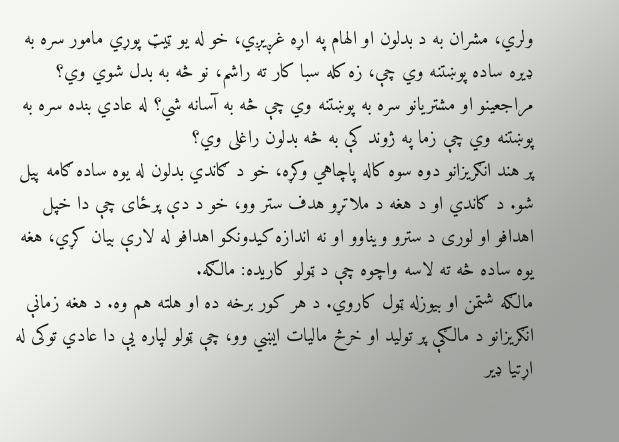ولري، مشران به د بدلون او الهام په اړه غږيږي، خو له يو ټيټ پوړي مامور سره به ډيره ساده پوښتنه وي چې، زه کله سبا کار ته راشم، نو څه به بدل شوي وي؟
مراجعينو او مشتريانو سره به پوښتنه وي چې څه به آسانه شي؟ له عادي بنده سره به پوښتنه وي چې زما په ژوند کې به څه بدلون راغلی وي؟
پر هند انګريزانو دوه سوه کاله پاچاهي وکړه، خو د ګاندي بدلون له يوه ساده ګامه پيل شو. د ګاندي او د هغه د ملاتړو هدف ستر وو، خو د دې پرځای چې دا خپل اهدافو او لوری د سترو ويناوو او نه اندازه کيدونکو اهدافو له لارې بيان کړي، هغه يوه ساده څه ته لاسه واچوه چې د ټولو کاريده: مالګه.
مالګه شتمن او بيوزله ټول کاروي. د هر کور برخه ده او هلته هم وه. د هغه زمانې انګريزانو د مالګې پر توليد او خرڅ ماليات ايښي وو، چې ټولو لپاره يې دا عادي توکی له اړتيا ډير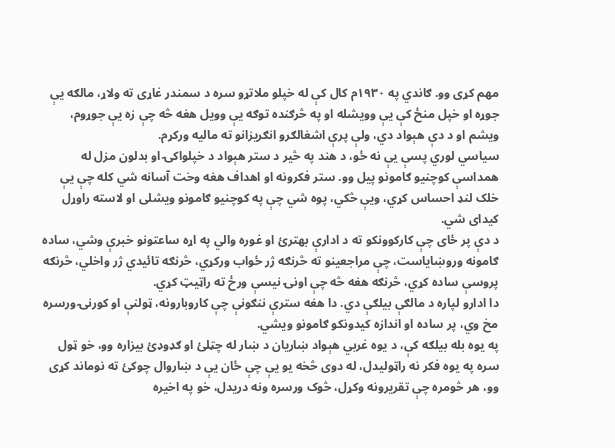مهم کړی وو. ګاندي په ۱۹۳۰م کال کې له خپلو ملاتړو سره د سمندر غاړی ته ولاړ، مالګه يې جوړه او خپل منځ کې يې وويشله او په څرګنده توګه يې وويل هغه څه چې زه يې جوړوم، ويشم او د دې هېواد دي، ولې پرې اشغالګرو انګريزانو ته ماليه ورکړم.
سياسي لوري پسې يې نه ځو، د هند په څير د ستر هېواد د خپلواکۍ او بدلون مزل له همداسې کوچنيو ګامونو پيل وو. ستر فکرونه او اهداف هغه وخت آسانه شي کله چې يې خلک لنډ احساس کړي، ويې څکي، پوه شي چې په کوچنيو ګامونو ويشلی او لاسته راوړل کيدای شي.
د دې پر ځای چې کارکوونکو ته د ادارې بهترئ او غوره والي په اړه ساعتونو خبرې وشي، ساده ګامونه وروښاياست، چې مراجعينو ته څرنګه ژر ځواب ورکړي، څرنګه تائيدي ژر واخلي، څرنګه پروسې ساده کړي، څرنګه هغه څه چې اونۍ نيسې ورځ ته راټيټ کړي.
دا ادارو لپاره د مالګې بيلګې دي. دا هغه سترې ننګونې چې کاروبارونه، ټولنې او کورنۍ ورسره مخ وي، پر ساده او اندازه کيدونکو ګامونو ويشي.
په يوه بله بيلګه کې، د يوه غربي هېواد ښاريان د ښار له چټلئ او ګډوډئ بيزاره وو، خو ټول سره په يوه فکر نه راټولیدل، له دوی څخه يو يې چې ځان يې د ښاروال چوکئ ته نوماند کړی وو، هر څومره چې تقريرونه وکړل، څوک ورسره ونه دريدل، خو په اخيره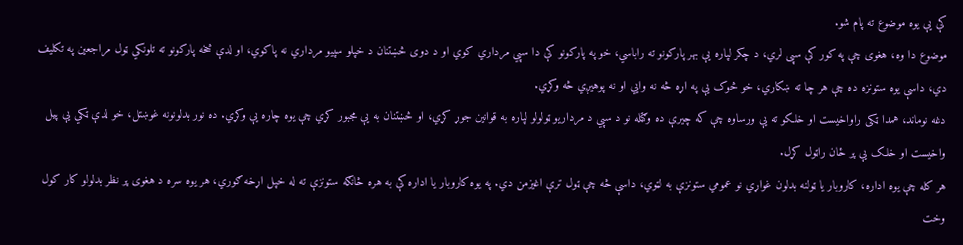کې يې يوه موضوع ته پام شو.
موضوع دا وه، هغوی چې په کور کې سپی لري، د چکر لپاره يې بهر پارکونو ته راباسي، خو په پارکونو کې دا سپي مرداري کوي او د دوی څښتنان د خپلو سپيو مرداري نه پاکوي، او لدې څخه پارکونو ته تلونکي ټول مراجعين په تکليف دي، داسې يوه ستونزه ده چې هر چا ته ښکاري، خو څوک يې په اړه څه نه وايي او نه پوهيږي څه وکړي.
دغه نوماند، همدا ټکی راواخيست او خلکو ته يې ورساوه چې که چيرې ده وګټله نو د سپي د مرداريو ټولولو لپاره به قوانين جوړ کړي، او څښتنان به يې مجبور کړي چې يوه چاره يې وکړي. ده نور بدلونونه غوښتل، خو لدې ټکي يې پيل واخيست او خلک يې پر ځان راټول کړل.
هر کله چې يوه اداره، کاروبار يا ټولنه بدلون غواړي نو عمومي ستونزې به لټوي، داسې څه چې ټول ترې اغيزمن دي. په يوه کاروبار يا اداره کې به هره څانګه ستونزې ته له خپل اړخه ګوري، هر يوه سره د هغوی پر نظر بدلولو کار کول وخت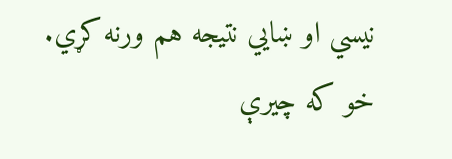نيسي او ښايي نتيجه هم ورنه کړي.
خو که چیرې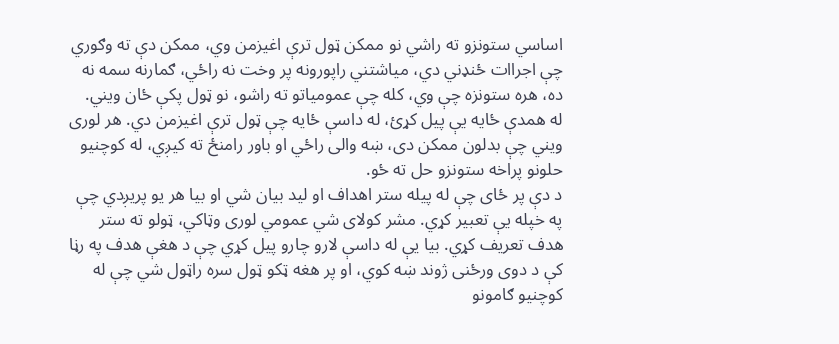اساسي ستونزو ته راشي نو ممکن ټول ترې اغيزمن وي، ممکن دې ته وګوري چې اجراات ځنډني دي، مياشتني راپورونه پر وخت نه راځي، ګمارنه سمه نه ده، هره ستونزه چې وي، کله چې عمومياتو ته راشو، نو ټول پکې ځان ويني.
له همدې ځايه يې پيل کړئ، له داسې ځايه چې ټول ترې اغيزمن دي. هر لوری ويني چې بدلون ممکن دی، ښه والی راځي او باور رامنځ ته کيږي، له کوچنيو حلونو پراخه ستونزو حل ته ځو.
د دې پر ځای چې له پيله ستر اهداف او ليد بيان شي او بيا هر يو پريږدي چې په خپله يې تعبير کړي. مشر کولای شي عمومي لوری وټاکي، ټولو ته ستر هدف تعريف کړي. بيا يې له داسې لارو چارو پيل کړي چې د هغې هدف په رڼا کې د دوی ورځنی ژوند ښه کوي، او پر هغه ټکو ټول سره راټول شي چې له کوچنيو ګامونو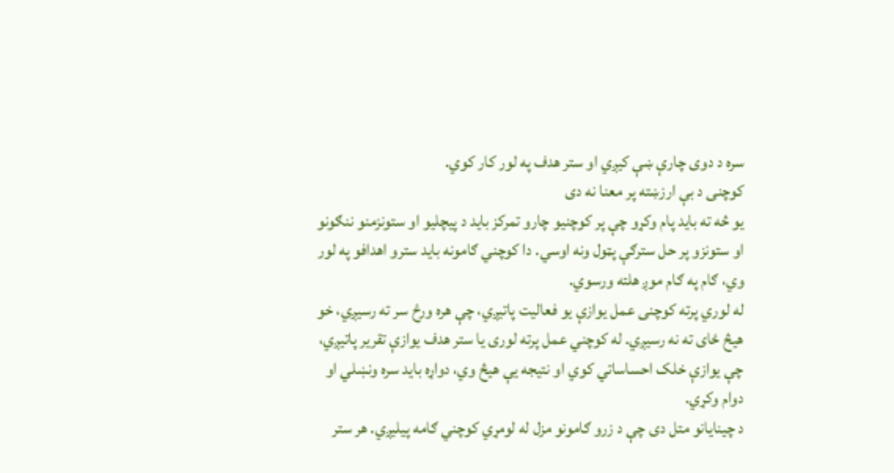سره د دوی چارې ښې کيږي او ستر هدف په لور کار کوي.
کوچنی د بې ارزښته پر معنا نه دی
يو څه ته بايد پام وکړو چې پر کوچنيو چارو تمرکز بايد د پيچليو او ستونزمنو ننګونو او ستونزو پر حل سترګې پټول ونه اوسي. دا کوچني ګامونه بايد سترو اهدافو په لور وي، ګام په ګام موږ هلته ورسوي.
له لوري پرته کوچنی عمل يوازې يو فعاليت پاتيږي، چې هره ورځ سر ته رسيږي، خو هیڅ ځای ته نه رسيږي. له کوچني عمل پرته لوری يا ستر هدف يوازې تقرير پاتيږي، چې يوازې خلک احساساتي کوي او نتيجه يې هيڅ وي، دواړه بايد سره ونښلي او دوام وکړي.
د چينايانو متل دی چې د زرو ګامونو مزل له لومړي کوچني ګامه پيليږي. هر ستر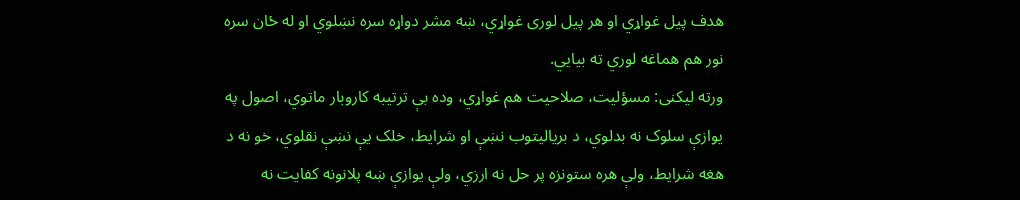هدف پيل غواړي او هر پيل لوری غواړي، ښه مشر دواړه سره نښلوي او له ځان سره نور هم هماغه لوري ته بيايي.
ورته ليکنی: مسؤلیت، صلاحيت هم غواړي، وده بې ترتيبه کاروبار ماتوي، اصول په يوازې سلوک نه بدلوي، د برياليتوب نښې او شرايط، خلک يې نښې نقلوي، خو نه د هغه شرايط، ولې هره ستونزه پر حل نه ارزي، ولې يوازې ښه پلانونه کفايت نه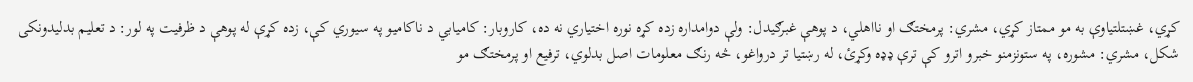کړي، غښتلتياوې به مو ممتاز کړي، مشري: پرمختګ او نااهلي، د پوهې غبرګيدل: ولې دوامداره زده کړه نوره اختياري نه ده، کاروبار: کاميابي د ناکاميو په سيوري کې، زده کړې له پوهې د ظرفيت په لور: د تعليم بدليدونکی شکل، مشري: مشوره، په ستونزمنو خبرو اترو کې ترې ډډه وکړئ، له رښتيا تر درواغو، څه رنګ معلومات اصل بدلوي، ترفيع او پرمختګ مو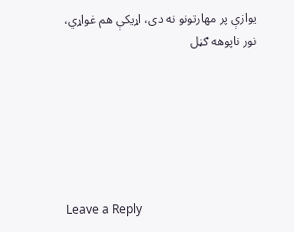يوازې پر مهارتونو نه دی، اړيکې هم غواړي، نور ناپوهه ګڼل






Leave a Reply